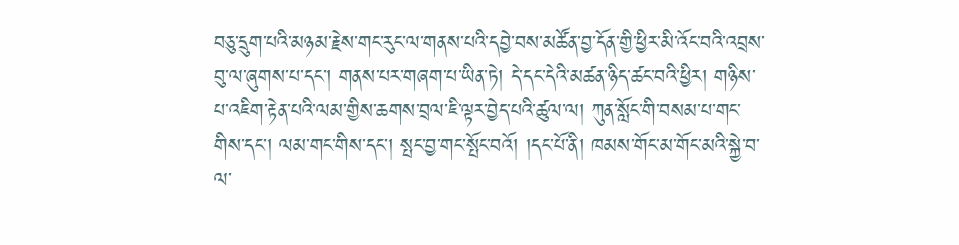བཅུ་དྲུག་པའི་མཉམ་རྗེས་གང་རུང་ལ་གནས་པའི་དབྱེ་བས་མཚོན་བྱ་དོན་གྱི་ཕྱིར་མི་འོང་བའི་འབྲས་བུ་ལ་ཞུགས་པ་དང་། གནས་པར་གཞག་པ་ཡིན་ཏེ། དེ་དང་དེའི་མཚན་ཉིད་ཚང་བའི་ཕྱིར། གཉིས་པ་འཇིག་རྟེན་པའི་ལམ་གྱིས་ཆགས་བྲལ་ཇི་ལྟར་བྱེད་པའི་ཚུལ་ལ། ཀུན་སློང་གི་བསམ་པ་གང་གིས་དང་། ལམ་གང་གིས་དང་། སྤང་བྱ་གང་སྤོང་བའོ། །དང་པོ་ནི། ཁམས་གོང་མ་གོང་མའི་སྐྱེ་བ་ལ་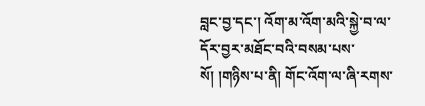བླང་བྱ་དང་། འོག་མ་འོག་མའི་སྐྱེ་བ་ལ་དོར་བྱར་མཐོང་བའི་བསམ་པས་སོ། །གཉིས་པ་ནི། གོང་འོག་ལ་ཞི་རགས་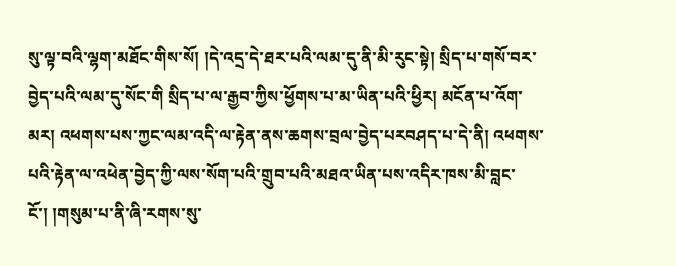སུ་ལྟ་བའི་ལྷག་མཐོང་གིས་སོ། །དེ་འདྲ་དེ་ཐར་པའི་ལམ་དུ་ནི་མི་རུང་སྟེ། སྲིད་པ་གསོ་བར་བྱེད་པའི་ལམ་དུ་སོང་གི སྲིད་པ་ལ་རྒྱབ་ཀྱིས་ཕྱོགས་པ་མ་ཡིན་པའི་ཕྱིར། མངོན་པ་འོག་མར། འཕགས་པས་ཀྱང་ལམ་འདི་ལ་རྟེན་ནས་ཆགས་བྲལ་བྱེད་པརབཤད་པ་དེ་ནི། འཕགས་པའི་རྟེན་ལ་འཕེན་བྱེད་ཀྱི་ལས་སོག་པའི་གྲུབ་པའི་མཐའ་ཡིན་པས་འདིར་ཁས་མི་བླང་ངོ་། །གསུམ་པ་ནི་ཞི་རགས་སུ་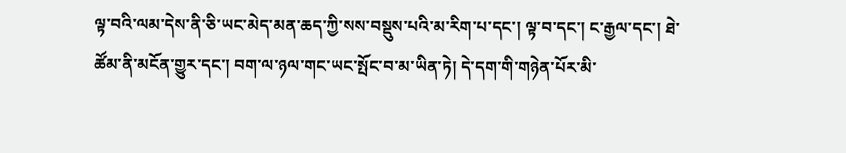ལྟ་བའི་ལམ་དེས་ནི་ཅི་ཡང་མེད་མན་ཆད་ཀྱི་སས་བསྡུས་པའི་མ་རིག་པ་དང་། ལྟ་བ་དང་། ང་རྒྱལ་དང་། ཐེ་ཚོམ་ནི་མངོན་གྱུར་དང་། བག་ལ་ཉལ་གང་ཡང་སྤོང་བ་མ་ཡིན་ཏེ། དེ་དག་གི་གཉེན་པོར་མི་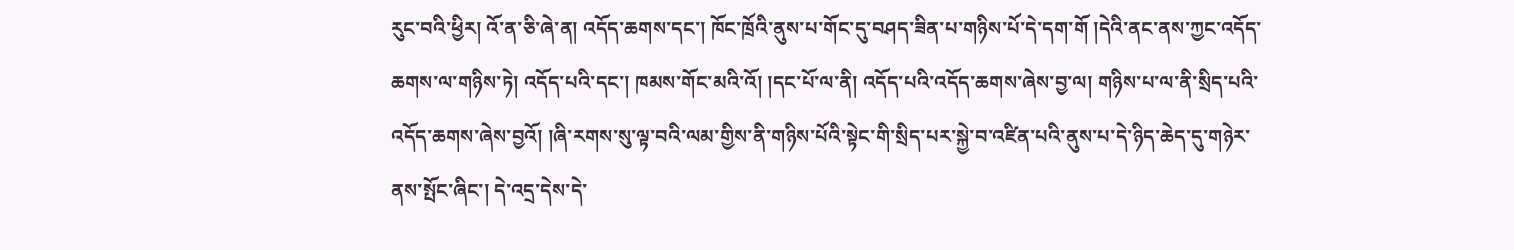རུང་བའི་ཕྱིར། འོ་ན་ཅི་ཞེ་ན། འདོད་ཆགས་དང་། ཁོང་ཁྲོའི་ནུས་པ་གོང་དུ་བཤད་ཟིན་པ་གཉིས་པོ་དེ་དག་གོ །དེའི་ནང་ནས་ཀྱང་འདོད་ཆགས་ལ་གཉིས་ཏེ། འདོད་པའི་དང་། ཁམས་གོང་མའི་འོ། །དང་པོ་ལ་ནི། འདོད་པའི་འདོད་ཆགས་ཞེས་བྱ་ལ། གཉིས་པ་ལ་ནི་སྲིད་པའི་འདོད་ཆགས་ཞེས་བྱའོ། །ཞི་རགས་སུ་ལྟ་བའི་ལམ་གྱིས་ནི་གཉིས་པོའི་སྟེང་གི་སྲིད་པར་སྐྱེ་བ་འཛིན་པའི་ནུས་པ་དེ་ཉིད་ཆེད་དུ་གཉེར་ནས་སྤོང་ཞིང་། དེ་འདྲ་དེས་དེ་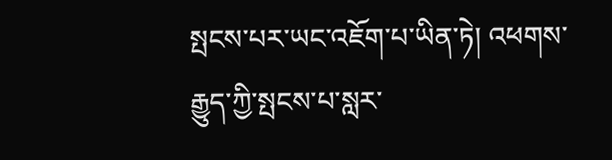སྤངས་པར་ཡང་འཇོག་པ་ཡིན་ཏེ། འཕགས་རྒྱུད་ཀྱི་སྤངས་པ་སླར་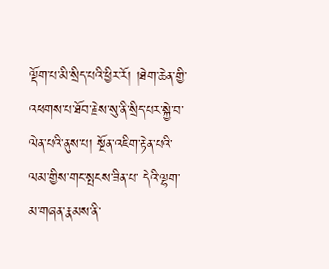ལྡོག་པ་མི་སྲིད་པའི་ཕྱིར་རོ། །ཐེག་ཆེན་གྱི་འཕགས་པ་ཐོབ་རྗེས་སུ་ནི་སྲིད་པར་སྐྱེ་བ་ལེན་པའི་ནུས་པ། སྔོན་འཇིག་རྟེན་པའི་ལམ་གྱིས་གང་སྤངས་ཟིན་པ་ དེའི་ལྷག་མ་གཞན་རྣམས་ནི་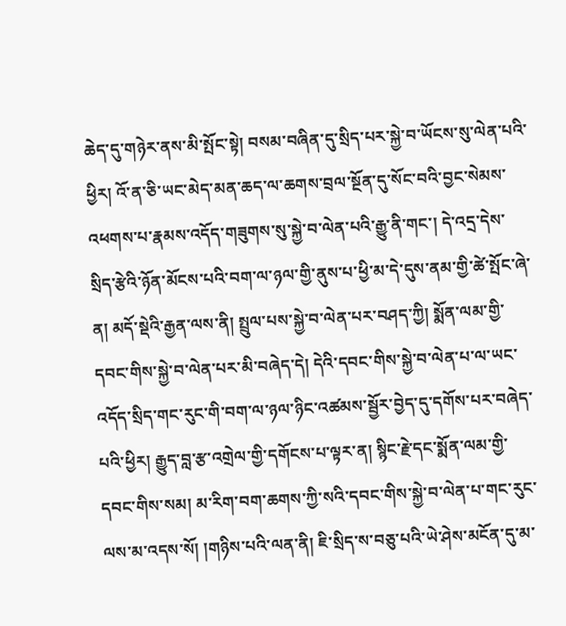ཆེད་དུ་གཉེར་ནས་མི་སྤོང་སྟེ། བསམ་བཞིན་དུ་སྲིད་པར་སྐྱེ་བ་ཡོངས་སུ་ལེན་པའི་ཕྱིར། འོ་ན་ཅི་ཡང་མེད་མན་ཆད་ལ་ཆགས་བྲལ་སྔོན་དུ་སོང་བའི་བྱང་སེམས་འཕགས་པ་རྣམས་འདོད་གཟུགས་སུ་སྐྱེ་བ་ལེན་པའི་རྒྱུ་ནི་གང་། དེ་འདྲ་དེས་སྲིད་རྩེའི་ཉོན་མོངས་པའི་བག་ལ་ཉལ་གྱི་ནུས་པ་ཕྱི་མ་དེ་དུས་ནམ་གྱི་ཚེ་སྤོང་ཞེ་ན། མདོ་སྡེའི་རྒྱན་ལས་ནི། སྤྲུལ་པས་སྐྱེ་བ་ལེན་པར་བཤད་ཀྱི། སྨོན་ལམ་གྱི་དབང་གིས་སྐྱེ་བ་ལེན་པར་མི་བཞེད་དེ། དེའི་དབང་གིས་སྐྱེ་བ་ལེན་པ་ལ་ཡང་འདོད་སྲིད་གང་རུང་གི་བག་ལ་ཉལ་ཉིང་འཚམས་སྦྱོར་བྱེད་དུ་དགོས་པར་བཞེད་པའི་ཕྱིར། རྒྱུད་བླ་རྩ་འགྲེལ་གྱི་དགོངས་པ་ལྟར་ན། སྙིང་རྗེ་དང་སྨོན་ལམ་གྱི་དབང་གིས་སམ། མ་རིག་བག་ཆགས་ཀྱི་སའི་དབང་གིས་སྐྱེ་བ་ལེན་པ་གང་རུང་ལས་མ་འདས་སོ། །གཉིས་པའི་ལན་ནི། ཇི་སྲིད་ས་བཅུ་པའི་ཡེ་ཤེས་མངོན་དུ་མ་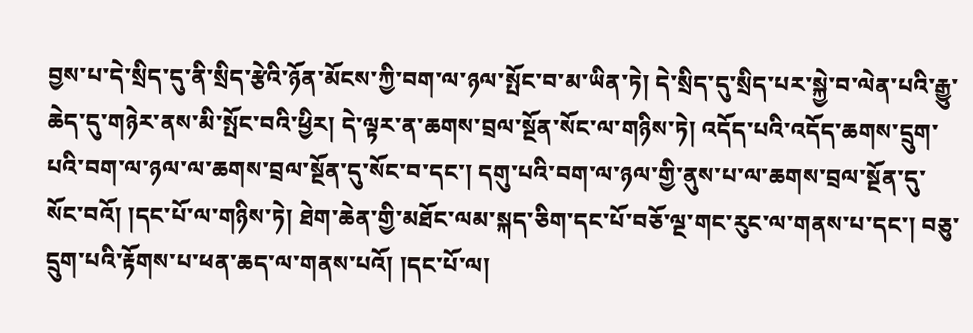བྱས་པ་དེ་སྲིད་དུ་ནི་སྲིད་རྩེའི་ཉོན་མོངས་ཀྱི་བག་ལ་ཉལ་སྤོང་བ་མ་ཡིན་ཏེ། དེ་སྲིད་དུ་སྲིད་པར་སྐྱེ་བ་ལེན་པའི་རྒྱུ་ཆེད་དུ་གཉེར་ནས་མི་སྤོང་བའི་ཕྱིར། དེ་ལྟར་ན་ཆགས་བྲལ་སྔོན་སོང་ལ་གཉིས་ཏེ། འདོད་པའི་འདོད་ཆགས་དྲུག་པའི་བག་ལ་ཉལ་ལ་ཆགས་བྲལ་སྔོན་དུ་སོང་བ་དང་། དགུ་པའི་བག་ལ་ཉལ་གྱི་ནུས་པ་ལ་ཆགས་བྲལ་སྔོན་དུ་སོང་བའོ། །དང་པོ་ལ་གཉིས་ཏེ། ཐེག་ཆེན་གྱི་མཐོང་ལམ་སྐད་ཅིག་དང་པོ་བཅོ་ལྔ་གང་རུང་ལ་གནས་པ་དང་། བཅུ་དྲུག་པའི་རྟོགས་པ་ཕན་ཆད་ལ་གནས་པའོ། །དང་པོ་ལ།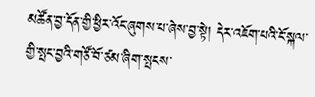མཚོན་བྱ་དོན་གྱི་ཕྱིར་འོང་ཞུགས་པ་ཞེས་བྱ་སྟེ། དེར་འཇོག་པའི་ངོ་སྐལ་གྱི་སྤང་བྱའི་གཙོ་བོ་ཙམ་ཞིག་སྤངས་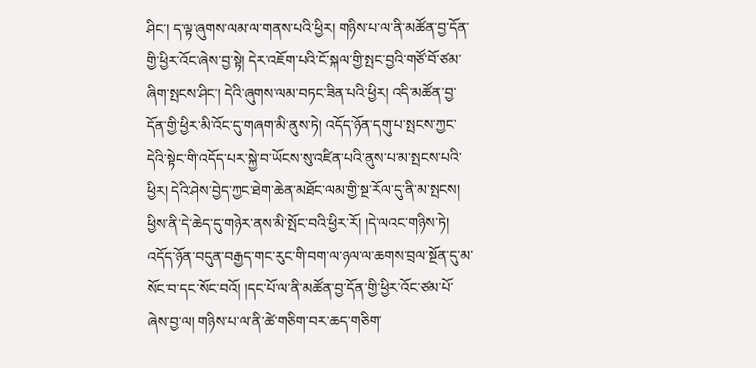ཤིང་། ད་ལྟ་ཞུགས་ལམ་ལ་གནས་པའི་ཕྱིར། གཉིས་པ་ལ་ནི་མཚོན་བྱ་དོན་གྱི་ཕྱིར་འོང་ཞེས་བྱ་སྟེ། དེར་འཇོག་པའི་ངོ་སྐལ་གྱི་སྤང་བྱའི་གཙོ་བོ་ཙམ་ཞིག་སྤངས་ཤིང་། དེའི་ཞུགས་ལམ་བཏང་ཟིན་པའི་ཕྱིར། འདི་མཚོན་བྱ་དོན་གྱི་ཕྱིར་མི་འོང་དུ་གཞག་མི་ནུས་ཏེ། འདོད་ཉོན་དགུ་པ་སྤངས་ཀྱང་དེའི་སྟེང་གི་འདོད་པར་སྐྱེ་བ་ཡོངས་སུ་འཛིན་པའི་ནུས་པ་མ་སྤངས་པའི་ཕྱིར། དེའི་ཤེས་བྱེད་ཀྱང་ཐེག་ཆེན་མཐོང་ལམ་གྱི་སྔ་རོལ་དུ་ནི་མ་སྤངས། ཕྱིས་ནི་དེ་ཆེད་དུ་གཉེར་ནས་མི་སྤོང་བའི་ཕྱིར་རོ། །དེ་ལའང་གཉིས་ཏེ། འདོད་ཉོན་བདུན་བརྒྱད་གང་རུང་གི་བག་ལ་ཉལ་ལ་ཆགས་བྲལ་སྔོན་དུ་མ་སོང་བ་དང་སོང་བའོ། །དང་པོ་ལ་ནི་མཚོན་བྱ་དོན་གྱི་ཕྱིར་འོང་ཙམ་པོ་ཞེས་བྱ་ལ། གཉིས་པ་ལ་ནི་ཚེ་གཅིག་བར་ཆད་གཅིག་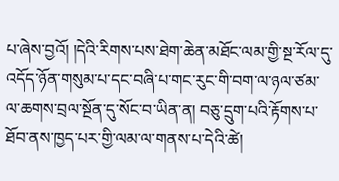པ་ཞེས་བྱའོ། །དེའི་རིགས་པས་ཐེག་ཆེན་མཐོང་ལམ་གྱི་སྔ་རོལ་དུ་འདོད་ཉོན་གསུམ་པ་དང་བཞི་པ་གང་རུང་གི་བག་ལ་ཉལ་ཙམ་ལ་ཆགས་བྲལ་སྔོན་དུ་སོང་བ་ཡིན་ན། བཅུ་དྲུག་པའི་རྟོགས་པ་ཐོབ་ནས་ཁྱད་པར་གྱི་ལམ་ལ་གནས་པ་དེའི་ཚེ།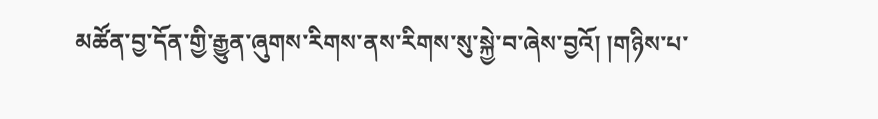མཚོན་བྱ་དོན་གྱི་རྒྱུན་ཞུགས་རིགས་ནས་རིགས་སུ་སྐྱེ་བ་ཞེས་བྱའོ། །གཉིས་པ་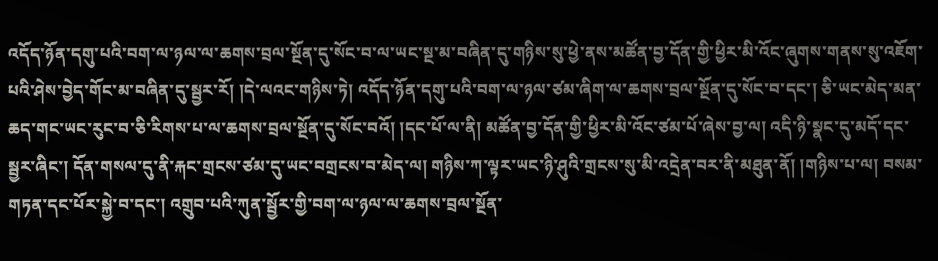འདོད་ཉོན་དགུ་པའི་བག་ལ་ཉལ་ལ་ཆགས་བྲལ་སྔོན་དུ་སོང་བ་ལ་ཡང་སྔ་མ་བཞིན་དུ་གཉིས་སུ་ཕྱེ་ནས་མཚོན་བྱ་དོན་གྱི་ཕྱིར་མི་འོང་ཞུགས་གནས་སུ་འཇོག་པའི་ཤེས་བྱེད་གོང་མ་བཞིན་དུ་སྦྱར་རོ། །དེ་ལའང་གཉིས་ཏེ། འདོད་ཉོན་དགུ་པའི་བག་ལ་ཉལ་ཙམ་ཞིག་ལ་ཆགས་བྲལ་སྔོན་དུ་སོང་བ་དང་། ཅི་ཡང་མེད་མན་ཆད་གང་ཡང་རུང་བ་ཅི་རིགས་པ་ལ་ཆགས་བྲལ་སྔོན་དུ་སོང་བའོ། །དང་པོ་ལ་ནི། མཚོན་བྱ་དོན་གྱི་ཕྱིར་མི་འོང་ཙམ་པོ་ཞེས་བྱ་ལ། འདི་ཉི་སྣང་དུ་མདོ་དང་སྦྱར་ཞིང་། དོན་གསལ་དུ་ནི་རྐང་གྲངས་ཙམ་དུ་ཡང་བགྲངས་བ་མེད་ལ། གཉིས་ཀ་ལྟར་ཡང་ཉི་ཤུའི་གྲངས་སུ་མི་འདྲེན་བར་ནི་མཐུན་ནོ། །གཉིས་པ་ལ། བསམ་གཏན་དང་པོར་སྐྱེ་བ་དང་། འགྲུབ་པའི་ཀུན་སྦྱོར་གྱི་བག་ལ་ཉལ་ལ་ཆགས་བྲལ་སྔོན་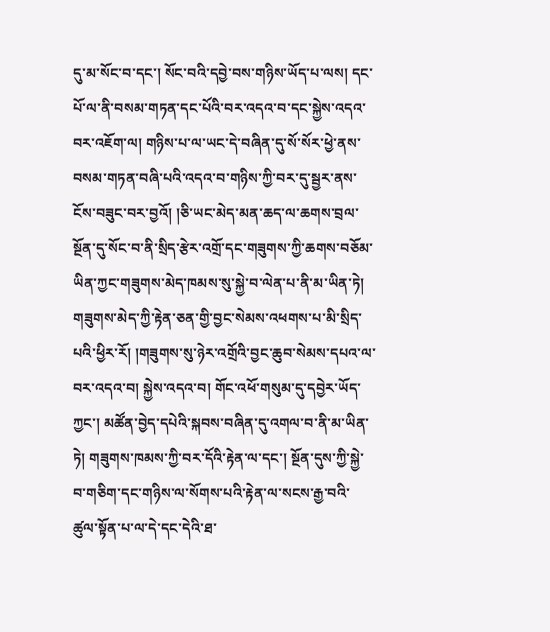དུ་མ་སོང་བ་དང་། སོང་བའི་དབྱེ་བས་གཉིས་ཡོད་པ་ལས། དང་པོ་ལ་ནི་བསམ་གཏན་དང་པོའི་བར་འདའ་བ་དང་སྐྱེས་འདའ་བར་འཇོག་ལ། གཉིས་པ་ལ་ཡང་དེ་བཞིན་དུ་སོ་སོར་ཕྱེ་ནས་བསམ་གཏན་བཞི་པའི་འདའ་བ་གཉིས་ཀྱི་བར་དུ་སྦྱར་ནས་ངོས་བཟུང་བར་བྱའོ། །ཅི་ཡང་མེད་མན་ཆད་ལ་ཆགས་བྲལ་སྔོན་དུ་སོང་བ་ནི་སྲིད་རྩེར་འགྲོ་དང་གཟུགས་ཀྱི་ཆགས་བཅོམ་ཡིན་ཀྱང་གཟུགས་མེད་ཁམས་སུ་སྐྱེ་བ་ལེན་པ་ནི་མ་ཡིན་ཏེ། གཟུགས་མེད་ཀྱི་རྟེན་ཅན་གྱི་བྱང་སེམས་འཕགས་པ་མི་སྲིད་པའི་ཕྱིར་རོ། །གཟུགས་སུ་ཉེར་འགྲོའི་བྱང་ཆུབ་སེམས་དཔའ་ལ་བར་འདའ་བ། སྐྱེས་འདའ་བ། གོང་འཕོ་གསུམ་དུ་དབྱེར་ཡོད་ཀྱང་། མཚོན་བྱེད་དཔེའི་སྐབས་བཞིན་དུ་འགལ་བ་ནི་མ་ཡིན་ཏེ། གཟུགས་ཁམས་ཀྱི་བར་དོའི་རྟེན་ལ་དང་། སྔོན་དུས་ཀྱི་སྐྱེ་བ་གཅིག་དང་གཉིས་ལ་སོགས་པའི་རྟེན་ལ་སངས་རྒྱ་བའི་ཚུལ་སྟོན་པ་ལ་དེ་དང་དེའི་ཐ་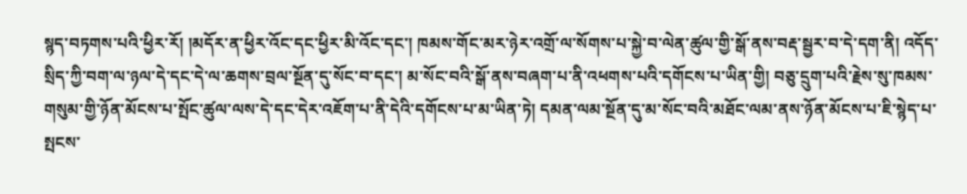སྙད་བཏགས་པའི་ཕྱིར་རོ། །མདོར་ན་ཕྱིར་འོང་དང་ཕྱིར་མི་འོང་དང་། ཁམས་གོང་མར་ཉེར་འགྲོ་ལ་སོགས་པ་སྐྱེ་བ་ལེན་ཚུལ་གྱི་སྒོ་ནས་བརྡ་སྦྱར་བ་དེ་དག་ནི། འདོད་སྲིད་ཀྱི་བག་ལ་ཉལ་དེ་དང་དེ་ལ་ཆགས་བྲལ་སྔོན་དུ་སོང་བ་དང་། མ་སོང་བའི་སྒོ་ནས་བཞག་པ་ནི་འཕགས་པའི་དགོངས་པ་ཡིན་གྱི། བཅུ་དྲུག་པའི་རྗེས་སུ་ཁམས་གསུམ་གྱི་ཉོན་མོངས་པ་སྤོང་ཚུལ་ལས་དེ་དང་དེར་འཇོག་པ་ནི་དེའི་དགོངས་པ་མ་ཡིན་ཏེ། དམན་ལམ་སྔོན་དུ་མ་སོང་བའི་མཐོང་ལམ་ནས་ཉོན་མོངས་པ་ཇི་སྙེད་པ་སྤངས་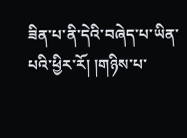ཟིན་པ་ནི་དེའི་བཞེད་པ་ཡིན་པའི་ཕྱིར་རོ། །གཉིས་པ་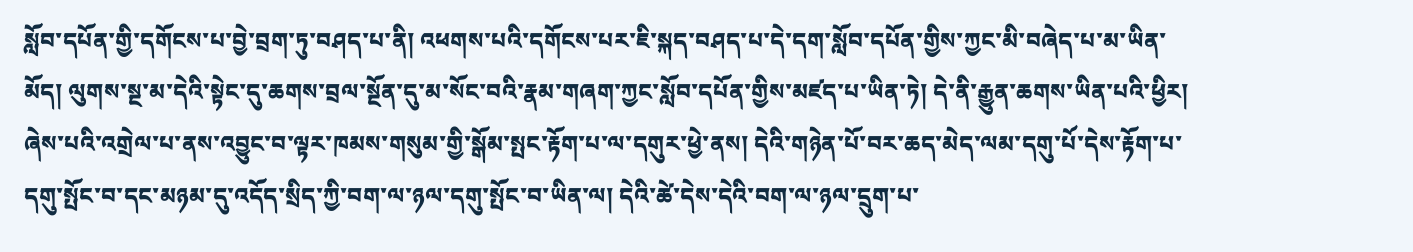སློབ་དཔོན་གྱི་དགོངས་པ་བྱེ་བྲག་ཏུ་བཤད་པ་ནི། འཕགས་པའི་དགོངས་པར་ཇི་སྐད་བཤད་པ་དེ་དག་སློབ་དཔོན་གྱིས་ཀྱང་མི་བཞེད་པ་མ་ཡིན་མོད། ལུགས་སྔ་མ་དེའི་སྟེང་དུ་ཆགས་བྲལ་སྔོན་དུ་མ་སོང་བའི་རྣམ་གཞག་ཀྱང་སློབ་དཔོན་གྱིས་མཛད་པ་ཡིན་ཏེ། དེ་ནི་རྒྱུན་ཆགས་ཡིན་པའི་ཕྱིར། ཞེས་པའི་འགྲེལ་པ་ནས་འབྱུང་བ་ལྟར་ཁམས་གསུམ་གྱི་སྒོམ་སྤང་རྟོག་པ་ལ་དགུར་ཕྱེ་ནས། དེའི་གཉེན་པོ་བར་ཆད་མེད་ལམ་དགུ་པོ་དེས་རྟོག་པ་དགུ་སྤོང་བ་དང་མཉམ་དུ་འདོད་སྲིད་ཀྱི་བག་ལ་ཉལ་དགུ་སྤོང་བ་ཡིན་ལ། དེའི་ཚེ་དེས་དེའི་བག་ལ་ཉལ་དྲུག་པ་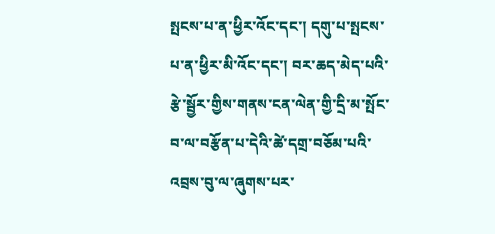སྤངས་པ་ན་ཕྱིར་འོང་དང་། དགུ་པ་སྤངས་པ་ན་ཕྱིར་མི་འོང་དང་། བར་ཆད་མེད་པའི་རྩེ་སྦྱོར་གྱིས་གནས་ངན་ལེན་གྱི་དྲི་མ་སྤོང་བ་ལ་བརྩོན་པ་དེའི་ཚེ་དགྲ་བཅོམ་པའི་འབྲས་བུ་ལ་ཞུགས་པར་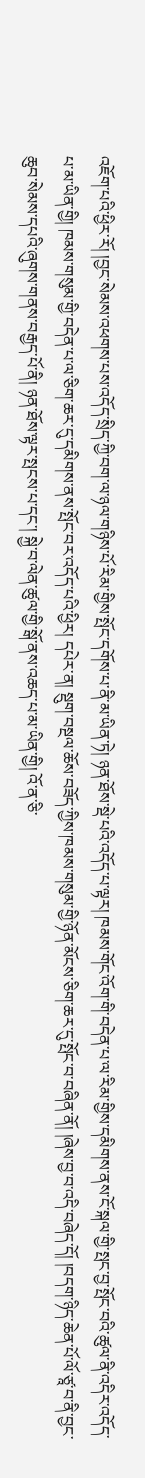འཇོག་པའི་ཕྱིར་རོ། །བྱང་སེམས་འཕགས་པས་འདོད་སྲིད་ཀྱི་བག་ལ་ཉལ་གཉིས་པོ་རིམ་གྱིས་སྤོང་དགོས་པ་ནི་མ་ཡིན་ཏེ། ཉན་ཐོས་སྡེ་པའི་འདོད་པ་ལྟར། ཁམས་གོང་འོག་གི་བདེན་པ་ལ་རིམ་གྱིས་དམིགས་ནས་ངོ་སྐལ་གྱི་སྤང་བྱ་སྤོང་བའི་ཚུལ་ནི་འདིར་འདོད་པ་མ་ཡིན་གྱི། ཁམས་གསུམ་གྱི་བདེན་པ་ལ་ཅིག་ཆར་དུ་དམིགས་ནས་སྤོང་བར་འདོད་པའི་ཕྱིར། དཔེར་ན། སྡུག་བསྔལ་ཆོས་བཟོད་ཀྱིས་ཁམས་གསུམ་གྱི་ཉོན་མོངས་ཅིག་ཆར་དུ་སྤོང་བ་བཞིན་ནོ། །ཞེས་བྱ་བ་འདི་བཞེད་དོ། །བདག་ཉིད་ཆེན་པོ་ལོ་ཙཱ་བ་ནི་བྱང་ཆུབ་སེམས་དཔའི་ཞུགས་གནས་བརྒྱད་པོ་ནི། ཉན་ཐོས་ལྟར་སྤངས་པ་དང་། སྐྱེ་བ་ལེན་ཚུལ་གྱི་སྒོ་ནས་འཆད་པ་མ་ཡིན་གྱི། འོ་ན་ཅི་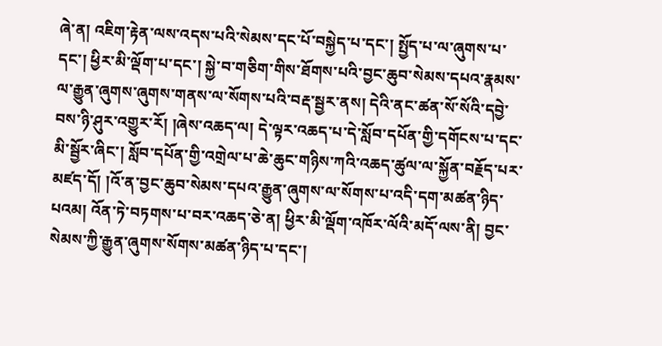ཞེ་ན། འཇིག་རྟེན་ལས་འདས་པའི་སེམས་དང་པོ་བསྐྱེད་པ་དང་། སྤྱོད་པ་ལ་ཞུགས་པ་དང་། ཕྱིར་མི་ལྡོག་པ་དང་། སྐྱེ་བ་གཅིག་གིས་ཐོགས་པའི་བྱང་ཆུབ་སེམས་དཔའ་རྣམས་ལ་རྒྱུན་ཞུགས་ཞུགས་གནས་ལ་སོགས་པའི་བརྡ་སྦྱར་ནས། དེའི་ནང་ཚན་སོ་སོའི་དབྱེ་བས་ཉི་ཤུར་འགྱུར་རོ། །ཞེས་འཆད་ལ། དེ་ལྟར་འཆད་པ་དེ་སློབ་དཔོན་གྱི་དགོངས་པ་དང་མི་སྦྱོར་ཞིང་། སློབ་དཔོན་གྱི་འགྲེལ་པ་ཆེ་ཆུང་གཉིས་ཀའི་འཆད་ཚུལ་ལ་སྐྱོན་བརྗོད་པར་མཛད་དོ། །འོ་ན་བྱང་ཆུབ་སེམས་དཔའ་རྒྱུན་ཞུགས་ལ་སོགས་པ་འདི་དག་མཚན་ཉིད་པའམ། འོན་ཏེ་བཏགས་པ་བར་འཆད་ཅེ་ན། ཕྱིར་མི་ལྡོག་འཁོར་ལོའི་མདོ་ལས་ནི། བྱང་སེམས་ཀྱི་རྒྱུན་ཞུགས་སོགས་མཚན་ཉིད་པ་དང་།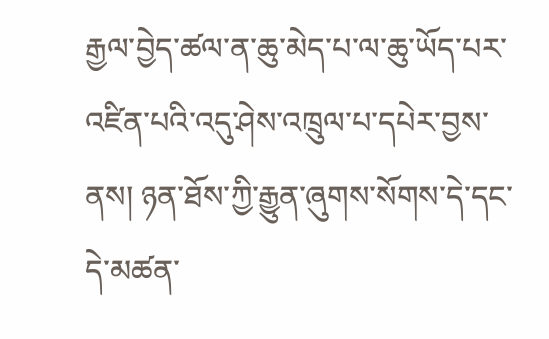རྒྱལ་བྱེད་ཚལ་ན་ཆུ་མེད་པ་ལ་ཆུ་ཡོད་པར་འཛིན་པའི་འདུ་ཤེས་འཁྲུལ་པ་དཔེར་བྱས་ནས། ཉན་ཐོས་ཀྱི་རྒྱུན་ཞུགས་སོགས་དེ་དང་དེ་མཚན་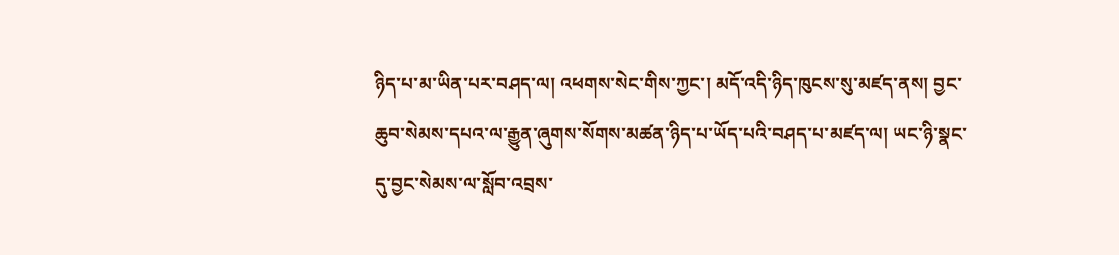ཉིད་པ་མ་ཡིན་པར་བཤད་ལ། འཕགས་སེང་གིས་ཀྱང་། མདོ་འདི་ཉིད་ཁུངས་སུ་མཛད་ནས། བྱང་ཆུབ་སེམས་དཔའ་ལ་རྒྱུན་ཞུགས་སོགས་མཚན་ཉིད་པ་ཡོད་པའི་བཤད་པ་མཛད་ལ། ཡང་ཉི་སྣང་དུ་བྱང་སེམས་ལ་སློབ་འབྲས་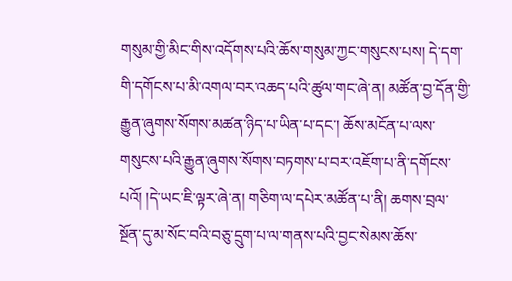གསུམ་གྱི་མིང་གིས་འདོགས་པའི་ཆོས་གསུམ་ཀྱང་གསུངས་པས། དེ་དག་གི་དགོངས་པ་མི་འགལ་བར་འཆད་པའི་ཚུལ་གང་ཞེ་ན། མཚོན་བྱ་དོན་གྱི་རྒྱུན་ཞུགས་སོགས་མཚན་ཉིད་པ་ཡིན་པ་དང་། ཆོས་མངོན་པ་ལས་གསུངས་པའི་རྒྱུན་ཞུགས་སོགས་བཏགས་པ་བར་འཇོག་པ་ནི་དགོངས་པའོ། །དེ་ཡང་ཇི་ལྟར་ཞེ་ན། གཅིག་ལ་དཔེར་མཚོན་པ་ནི། ཆགས་བྲལ་སྔོན་དུ་མ་སོང་བའི་བཅུ་དྲུག་པ་ལ་གནས་པའི་བྱང་སེམས་ཆོས་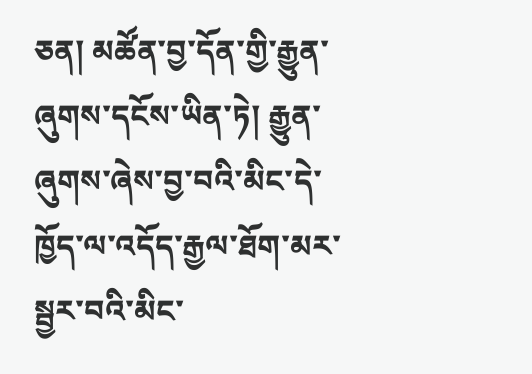ཅན། མཚོན་བྱ་དོན་གྱི་རྒྱུན་ཞུགས་དངོས་ཡིན་ཏེ། རྒྱུན་ཞུགས་ཞེས་བྱ་བའི་མིང་དེ་ཁྱོད་ལ་འདོད་རྒྱལ་ཐོག་མར་སྦྱར་བའི་མིང་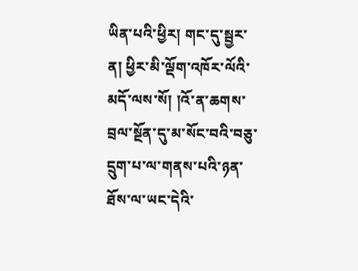ཡིན་པའི་ཕྱིར། གང་དུ་སྦྱར་ན། ཕྱིར་མི་ལྡོག་འཁོར་ལོའི་མདོ་ལས་སོ། །འོ་ན་ཆགས་བྲལ་སྔོན་དུ་མ་སོང་བའི་བཅུ་དྲུག་པ་ལ་གནས་པའི་ཉན་ཐོས་ལ་ཡང་དེའི་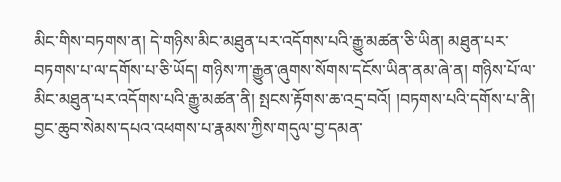མིང་གིས་བཏགས་ན། དེ་གཉིས་མིང་མཐུན་པར་འདོགས་པའི་རྒྱུ་མཚན་ཅི་ཡིན། མཐུན་པར་བཏགས་པ་ལ་དགོས་པ་ཅི་ཡོད། གཉིས་ཀ་རྒྱུན་ཞུགས་སོགས་དངོས་ཡིན་ནམ་ཞེ་ན། གཉིས་པོ་ལ་མིང་མཐུན་པར་འདོགས་པའི་རྒྱུ་མཚན་ནི། སྤངས་རྟོགས་ཆ་འདྲ་བའོ། །བཏགས་པའི་དགོས་པ་ནི། བྱང་ཆུབ་སེམས་དཔའ་འཕགས་པ་རྣམས་ཀྱིས་གདུལ་བྱ་དམན་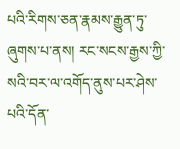པའི་རིགས་ཅན་རྣམས་རྒྱུན་ཏུ་ཞུགས་པ་ནས། རང་སངས་རྒྱས་ཀྱི་སའི་བར་ལ་འགོད་ནུས་པར་ཤེས་པའི་དོན་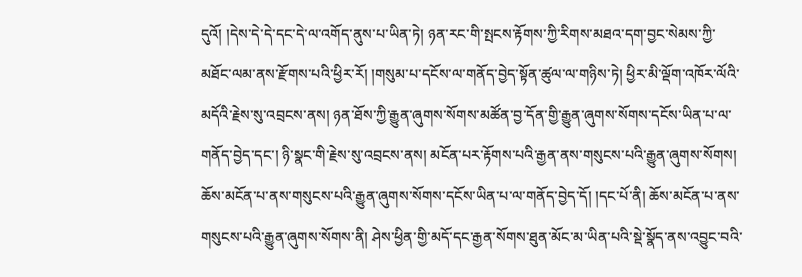དུའོ། །དེས་དེ་དེ་དང་དེ་ལ་འགོད་ནུས་པ་ཡིན་ཏེ། ཉན་རང་གི་སྤངས་རྟོགས་ཀྱི་རིགས་མཐའ་དག་བྱང་སེམས་ཀྱི་མཐོང་ལམ་ནས་རྫོགས་པའི་ཕྱིར་རོ། །གསུམ་པ་དངོས་ལ་གནོད་བྱེད་སྟོན་ཚུལ་ལ་གཉིས་ཏེ། ཕྱིར་མི་ལྡོག་འཁོར་ལོའི་མདོའི་རྗེས་སུ་འབྲངས་ནས། ཉན་ཐོས་ཀྱི་རྒྱུན་ཞུགས་སོགས་མཚོན་བྱ་དོན་གྱི་རྒྱུན་ཞུགས་སོགས་དངོས་ཡིན་པ་ལ་གནོད་བྱེད་དང་། ཉི་སྣང་གི་རྗེས་སུ་འབྲངས་ནས། མངོན་པར་རྟོགས་པའི་རྒྱན་ནས་གསུངས་པའི་རྒྱུན་ཞུགས་སོགས། ཆོས་མངོན་པ་ནས་གསུངས་པའི་རྒྱུན་ཞུགས་སོགས་དངོས་ཡིན་པ་ལ་གནོད་བྱེད་དོ། །དང་པོ་ནི། ཆོས་མངོན་པ་ནས་གསུངས་པའི་རྒྱུན་ཞུགས་སོགས་ནི། ཤེས་ཕྱིན་གྱི་མདོ་དང་རྒྱན་སོགས་ཐུན་མོང་མ་ཡིན་པའི་སྡེ་སྣོད་ནས་འབྱུང་བའི་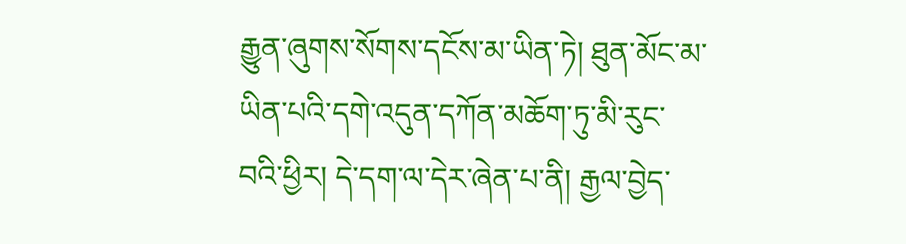རྒྱུན་ཞུགས་སོགས་དངོས་མ་ཡིན་ཏེ། ཐུན་མོང་མ་ཡིན་པའི་དགེ་འདུན་དཀོན་མཆོག་ཏུ་མི་རུང་བའི་ཕྱིར། དེ་དག་ལ་དེར་ཞེན་པ་ནི། རྒྱལ་བྱེད་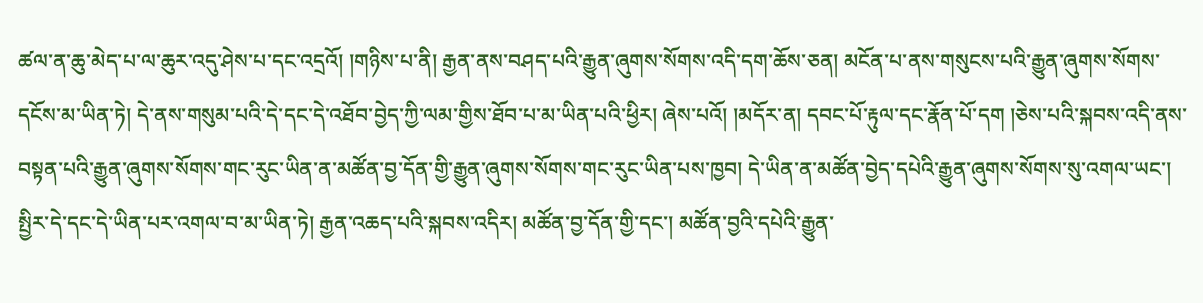ཚལ་ན་ཆུ་མེད་པ་ལ་ཆུར་འདུ་ཤེས་པ་དང་འདྲའོ། །གཉིས་པ་ནི། རྒྱན་ནས་བཤད་པའི་རྒྱུན་ཞུགས་སོགས་འདི་དག་ཆོས་ཅན། མངོན་པ་ནས་གསུངས་པའི་རྒྱུན་ཞུགས་སོགས་དངོས་མ་ཡིན་ཏེ། དེ་ནས་གསུམ་པའི་དེ་དང་དེ་འཐོབ་བྱེད་ཀྱི་ལམ་གྱིས་ཐོབ་པ་མ་ཡིན་པའི་ཕྱིར། ཞེས་པའོ། །མདོར་ན། དབང་པོ་རྟུལ་དང་རྣོན་པོ་དག །ཅེས་པའི་སྐབས་འདི་ནས་བསྟན་པའི་རྒྱུན་ཞུགས་སོགས་གང་རུང་ཡིན་ན་མཚོན་བྱ་དོན་གྱི་རྒྱུན་ཞུགས་སོགས་གང་རུང་ཡིན་པས་ཁྱབ། དེ་ཡིན་ན་མཚོན་བྱེད་དཔེའི་རྒྱུན་ཞུགས་སོགས་སུ་འགལ་ཡང་། སྤྱིར་དེ་དང་དེ་ཡིན་པར་འགལ་བ་མ་ཡིན་ཏེ། རྒྱན་འཆད་པའི་སྐབས་འདིར། མཚོན་བྱ་དོན་གྱི་དང་། མཚོན་བྱའི་དཔེའི་རྒྱུན་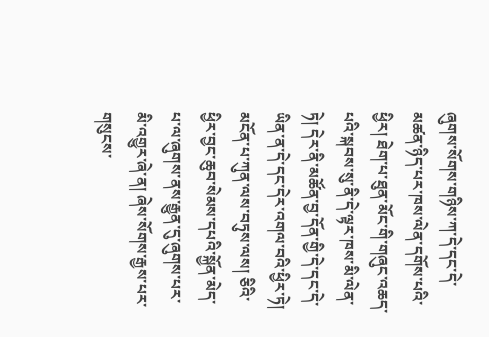ཞུགས་སོགས་གཉིས་ཀ་དེ་དང་དེ་མཚན་ཉིད་པར་ཁས་ལེན་དགོས་པའི་ཕྱིར། ཐེག་པ་ཐུན་མོང་གི་གཞུང་འཆད་པའི་སྐབས་སུ་ནི་དེ་ལྟར་ཁས་མི་ལེན་ཏེ། དེར་ནི་མཚོན་བྱ་དོན་གྱི་དེ་དང་དེ་ཡིན་ན་དེ་དང་དེར་འགལ་བའི་ཕྱིར་ཏེ། མངོན་པ་ཀུན་ལས་བཏུས་ལས། ཅིའི་ཕྱིར་བྱང་ཆུབ་སེམས་དཔའི་སྐྱོན་མེད་པ་ལ་ཞུགས་ནས་རྒྱུན་དུ་ཞུགས་པར་མི་འགྱུར་ཞེ་ན། ཞེས་སོགས་རྒྱས་པར་གསུངས་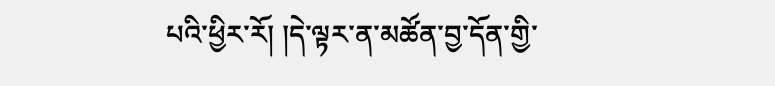པའི་ཕྱིར་རོ། །དེ་ལྟར་ན་མཚོན་བྱ་དོན་གྱི་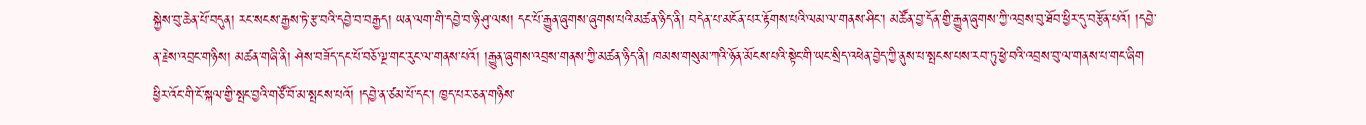སྐྱེས་བུ་ཆེན་པོ་བདུན། རང་སངས་རྒྱས་ཏེ་རྩ་བའི་དབྱེ་བ་བརྒྱད། ཡན་ལག་གི་དབྱེ་བ་ཉི་ཤུ་ལས། དང་པོ་རྒྱུན་ཞུགས་ཞུགས་པའི་མཚན་ཉིད་ནི། བདེན་པ་མངོན་པར་རྟོགས་པའི་ལམ་ལ་གནས་ཤིང་། མཚོན་བྱ་དོན་གྱི་རྒྱུན་ཞུགས་ཀྱི་འབྲས་བུ་ཐོབ་ཕྱིར་དུ་བརྩོན་པའོ། །དབྱེ་ན་རྗེས་འབྲང་གཉིས། མཚན་གཞི་ནི། ཤེས་བཟོད་དང་པོ་བཅོ་ལྔ་གང་རུང་ལ་གནས་པའོ། །རྒྱུན་ཞུགས་འབྲས་གནས་ཀྱི་མཚན་ཉིད་ནི། ཁམས་གསུམ་ཀའི་ཉོན་མོངས་པའི་སྟེང་གི་ཡང་སྲིད་འཕེན་བྱེད་ཀྱི་ནུས་པ་སྤངས་པས་རབ་ཏུ་ཕྱེ་བའི་འབྲས་བུ་ལ་གནས་པ་གང་ཞིག ཕྱིར་འོང་གི་ངོ་སྐལ་གྱི་སྤང་བྱའི་གཙོ་བོ་མ་སྤངས་པའོ། །དབྱེ་ན་ཙམ་པོ་དང་། ཁྱད་པར་ཅན་གཉིས་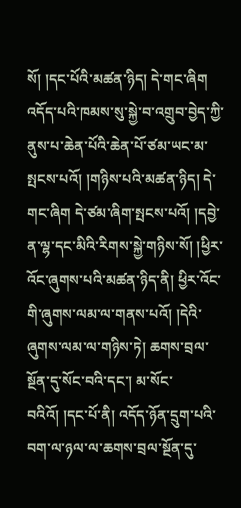སོ། །དང་པོའི་མཚན་ཉིད། དེ་གང་ཞིག འདོད་པའི་ཁམས་སུ་སྐྱེ་བ་འགྲུབ་བྱེད་ཀྱི་ནུས་པ་ཆེན་པོའི་ཆེན་པོ་ཙམ་ཡང་མ་སྤངས་པའོ། །གཉིས་པའི་མཚན་ཉིད། དེ་གང་ཞིག དེ་ཙམ་ཞིག་སྤངས་པའོ། །དབྱེ་ན་ལྷ་དང་མིའི་རིགས་སྐྱེ་གཉིས་སོ། །ཕྱིར་འོང་ཞུགས་པའི་མཚན་ཉིད་ནི། ཕྱིར་འོང་གི་ཞུགས་ལམ་ལ་གནས་པའོ། །དེའི་ཞུགས་ལམ་ལ་གཉིས་ཏེ། ཆགས་བྲལ་སྔོན་དུ་སོང་བའི་དང་། མ་སོང་བའིའོ། །དང་པོ་ནི། འདོད་ཉོན་དྲུག་པའི་བག་ལ་ཉལ་ལ་ཆགས་བྲལ་སྔོན་དུ་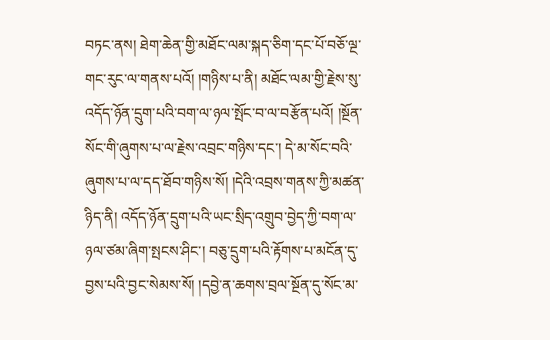བཏང་ནས། ཐེག་ཆེན་གྱི་མཐོང་ལམ་སྐད་ཅིག་དང་པོ་བཅོ་ལྔ་གང་རུང་ལ་གནས་པའོ། །གཉིས་པ་ནི། མཐོང་ལམ་གྱི་རྗེས་སུ་འདོད་ཉོན་དྲུག་པའི་བག་ལ་ཉལ་སྤོང་བ་ལ་བརྩོན་པའོ། །སྔོན་སོང་གི་ཞུགས་པ་ལ་རྗེས་འབྲང་གཉིས་དང་། དེ་མ་སོང་བའི་ཞུགས་པ་ལ་དད་ཐོབ་གཉིས་སོ། །དེའི་འབྲས་གནས་ཀྱི་མཚན་ཉིད་ནི། འདོད་ཉོན་དྲུག་པའི་ཡང་སྲིད་འགྲུབ་བྱེད་ཀྱི་བག་ལ་ཉལ་ཙམ་ཞིག་སྤངས་ཤིང་། བཅུ་དྲུག་པའི་རྟོགས་པ་མངོན་དུ་བྱས་པའི་བྱང་སེམས་སོ། །དབྱེ་ན་ཆགས་བྲལ་སྔོན་དུ་སོང་མ་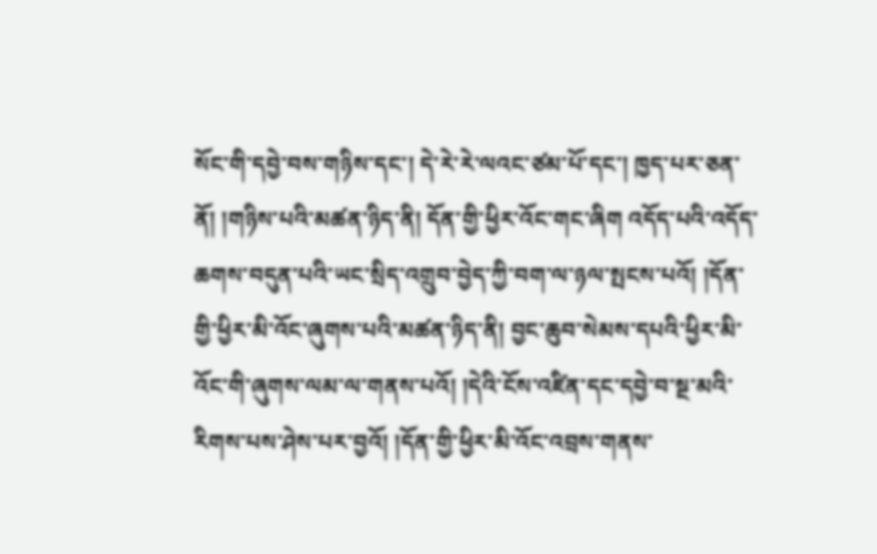སོང་གི་དབྱེ་བས་གཉིས་དང་། དེ་རེ་རེ་ལའང་ཙམ་པོ་དང་། ཁྱད་པར་ཅན་ནོ། །གཉིས་པའི་མཚན་ཉིད་ནི། དོན་གྱི་ཕྱིར་འོང་གང་ཞིག འདོད་པའི་འདོད་ཆགས་བདུན་པའི་ཡང་སྲིད་འགྲུབ་བྱེད་ཀྱི་བག་ལ་ཉལ་སྤངས་པའོ། །དོན་གྱི་ཕྱིར་མི་འོང་ཞུགས་པའི་མཚན་ཉིད་ནི། བྱང་ཆུབ་སེམས་དཔའི་ཕྱིར་མི་འོང་གི་ཞུགས་ལམ་ལ་གནས་པའོ། །དེའི་ངོས་འཛིན་དང་དབྱེ་བ་སྔ་མའི་རིགས་པས་ཤེས་པར་བྱའོ། །དོན་གྱི་ཕྱིར་མི་འོང་འབྲས་གནས་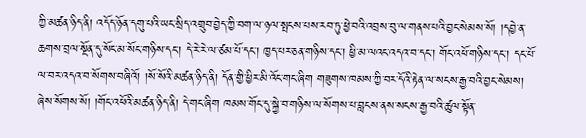ཀྱི་མཚན་ཉིད་ནི། འདོད་ཉོན་དགུ་པའི་ཡང་སྲིད་འགྲུབ་བྱེད་ཀྱི་བག་ལ་ཉལ་སྤངས་པས་རབ་ཏུ་ཕྱེ་བའི་འབྲས་བུ་ལ་གནས་པའི་བྱང་སེམས་སོ། །དབྱེ་ན་ཆགས་བྲལ་སྔོན་དུ་སོང་མ་སོང་གཉིས་དང་། དེ་རེ་རེ་ལ་ཙམ་པོ་དང་། ཁྱད་པར་ཅན་གཉིས་དང་། ཕྱི་མ་ལའང་འདའ་བ་དང་། གོང་འཕོ་གཉིས་དང་། དང་པོ་ལ་བར་འདའ་བ་སོགས་བཞིའོ། །སོ་སོའི་མཚན་ཉིད་ནི། དོན་གྱི་ཕྱིར་མི་འོང་གང་ཞིག གཟུགས་ཁམས་ཀྱི་བར་དོའི་རྟེན་ལ་སངས་རྒྱ་བའི་བྱང་སེམས། ཞེས་སོགས་སོ། །གོང་འཕོའི་མཚན་ཉིད་ནི། དེ་གང་ཞིག ཁམས་གོང་དུ་སྐྱེ་བ་གཉིས་ལ་སོགས་པ་བླངས་ནས་སངས་རྒྱ་བའི་ཚུལ་སྟོན་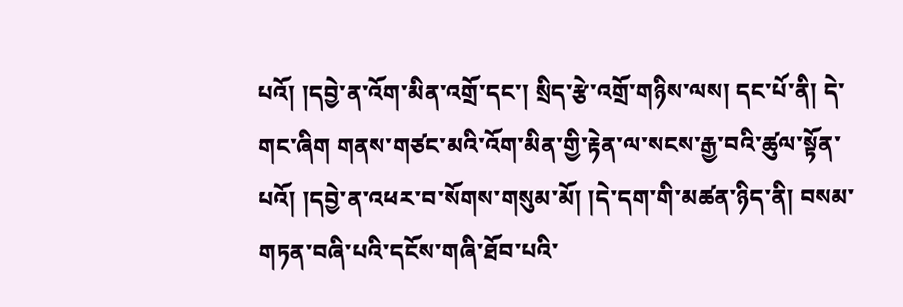པའོ། །དབྱེ་ན་འོག་མིན་འགྲོ་དང་། སྲིད་རྩེ་འགྲོ་གཉིས་ལས། དང་པོ་ནི། དེ་གང་ཞིག གནས་གཙང་མའི་འོག་མིན་གྱི་རྟེན་ལ་སངས་རྒྱ་བའི་ཚུལ་སྟོན་པའོ། །དབྱེ་ན་འཕར་བ་སོགས་གསུམ་མོ། །དེ་དག་གི་མཚན་ཉིད་ནི། བསམ་གཏན་བཞི་པའི་དངོས་གཞི་ཐོབ་པའི་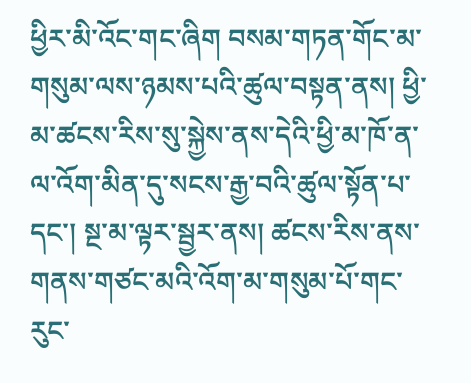ཕྱིར་མི་འོང་གང་ཞིག བསམ་གཏན་གོང་མ་གསུམ་ལས་ཉམས་པའི་ཚུལ་བསྟན་ནས། ཕྱི་མ་ཚངས་རིས་སུ་སྐྱེས་ནས་དེའི་ཕྱི་མ་ཁོ་ན་ལ་འོག་མིན་དུ་སངས་རྒྱ་བའི་ཚུལ་སྟོན་པ་དང་། སྔ་མ་ལྟར་སྦྱར་ནས། ཚངས་རིས་ནས་གནས་གཙང་མའི་འོག་མ་གསུམ་པོ་གང་རུང་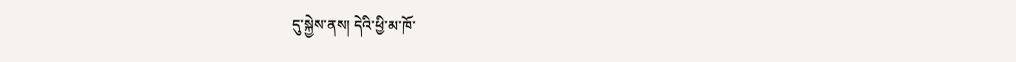དུ་སྐྱེས་ནས། དེའི་ཕྱི་མ་ཁོ་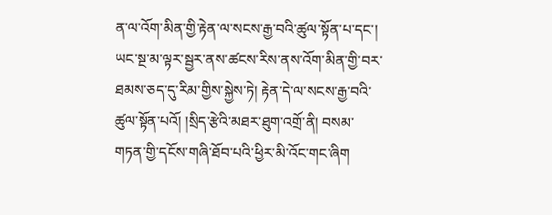ན་ལ་འོག་མིན་གྱི་རྟེན་ལ་སངས་རྒྱ་བའི་ཚུལ་སྟོན་པ་དང་། ཡང་སྔ་མ་ལྟར་སྦྱར་ནས་ཚངས་རིས་ནས་འོག་མིན་གྱི་བར་ཐམས་ཅད་དུ་རིམ་གྱིས་སྐྱེས་ཏེ། རྟེན་དེ་ལ་སངས་རྒྱ་བའི་ཚུལ་སྟོན་པའོ། །སྲིད་རྩེའི་མཐར་ཐུག་འགྲོ་ནི། བསམ་གཏན་གྱི་དངོས་གཞི་ཐོབ་པའི་ཕྱིར་མི་འོང་གང་ཞིག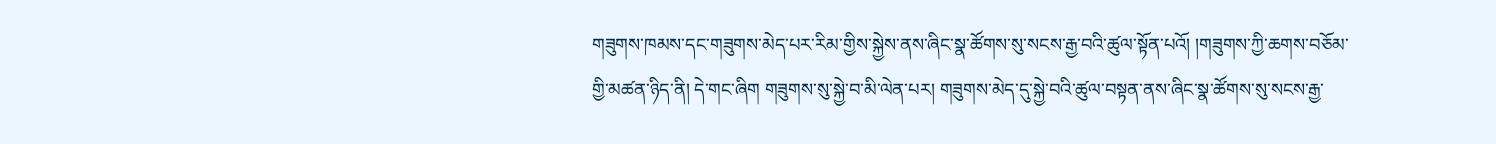གཟུགས་ཁམས་དང་གཟུགས་མེད་པར་རིམ་གྱིས་སྐྱེས་ནས་ཞིང་སྣ་ཚོགས་སུ་སངས་རྒྱ་བའི་ཚུལ་སྟོན་པའོ། །གཟུགས་ཀྱི་ཆགས་བཅོམ་གྱི་མཚན་ཉིད་ནི། དེ་གང་ཞིག གཟུགས་སུ་སྐྱེ་བ་མི་ལེན་པར། གཟུགས་མེད་དུ་སྐྱེ་བའི་ཚུལ་བསྟན་ནས་ཞིང་སྣ་ཚོགས་སུ་སངས་རྒྱ་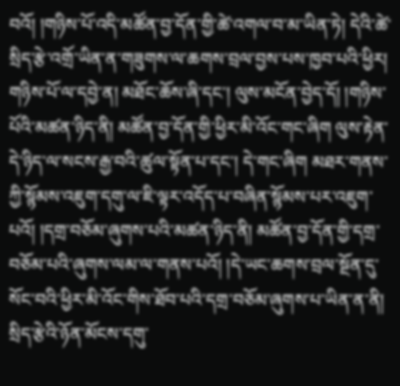བའོ། །གཉིས་པོ་འདི་མཚོན་བྱ་དོན་གྱི་ཚེ་འགལ་བ་མ་ཡིན་ཏེ། དེའི་ཚེ་སྲིད་རྩེ་འགྲོ་ཡིན་ན་གཟུགས་ལ་ཆགས་བྲལ་བྱས་པས་ཁྱབ་པའི་ཕྱིར། གཉིས་པོ་ལ་དབྱེ་ན། མཐོང་ཆོས་ཞི་དང་། ལུས་མངོན་བྱེད་དོ། །གཉིས་པོའི་མཚན་ཉིད་ནི། མཚོན་བྱ་དོན་གྱི་ཕྱིར་མི་འོང་གང་ཞིག ལུས་རྟེན་དེ་ཉིད་ལ་སངས་རྒྱ་བའི་ཚུལ་སྟོན་པ་དང་། དེ་གང་ཞིག མཐར་གནས་ཀྱི་སྙོམས་འཇུག་དགུ་ལ་ཇི་ལྟར་འདོད་པ་བཞིན་སྙོམས་པར་འཇུག་པའོ། །དགྲ་བཅོམ་ཞུགས་པའི་མཚན་ཉིད་ནི། མཚོན་བྱ་དོན་གྱི་དགྲ་བཅོམ་པའི་ཞུགས་ལམ་ལ་གནས་པའོ། །དེ་ཡང་ཆགས་བྲལ་སྔོན་དུ་སོང་བའི་ཕྱིར་མི་འོང་གིས་ཐོབ་པའི་དགྲ་བཅོམ་ཞུགས་པ་ཡིན་ན་ནི། སྲིད་རྩེའི་ཉོན་མོངས་དགུ་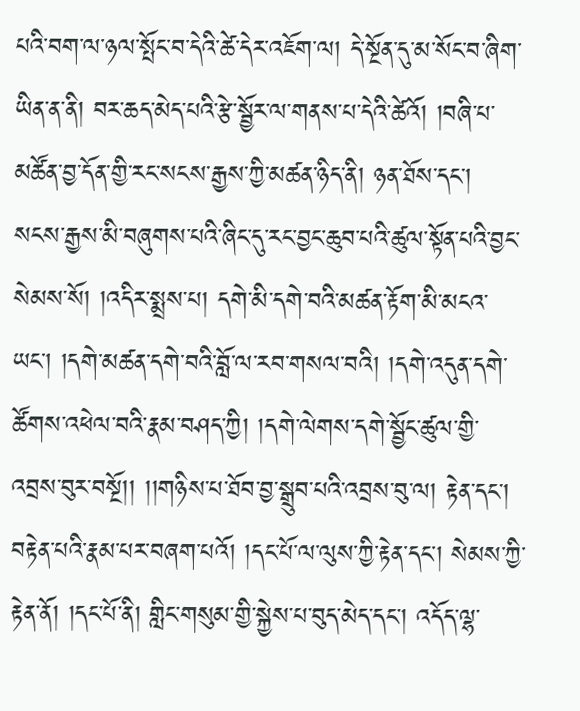པའི་བག་ལ་ཉལ་སྤོང་བ་དེའི་ཚེ་དེར་འཇོག་ལ། དེ་སྔོན་དུ་མ་སོང་བ་ཞིག་ཡིན་ན་ནི། བར་ཆད་མེད་པའི་རྩེ་སྦྱོར་ལ་གནས་པ་དེའི་ཚེའོ། །བཞི་པ་མཚོན་བྱ་དོན་གྱི་རང་སངས་རྒྱས་ཀྱི་མཚན་ཉིད་ནི། ཉན་ཐོས་དང་། སངས་རྒྱས་མི་བཞུགས་པའི་ཞིང་དུ་རང་བྱང་ཆུབ་པའི་ཚུལ་སྟོན་པའི་བྱང་སེམས་སོ། །འདིར་སྨྲས་པ། དགེ་མི་དགེ་བའི་མཚན་རྟོག་མི་མངའ་ཡང་། །དགེ་མཚན་དགེ་བའི་བློ་ལ་རབ་གསལ་བའི། །དགེ་འདུན་དགེ་ཚོགས་འཕེལ་བའི་རྣམ་བཤད་ཀྱི། །དགེ་ལེགས་དགེ་སྦྱོང་ཚུལ་གྱི་འབྲས་བུར་བསྔོ།། །།གཉིས་པ་ཐོབ་བྱ་སྒྲུབ་པའི་འབྲས་བུ་ལ། རྟེན་དང་། བརྟེན་པའི་རྣམ་པར་བཞག་པའོ། །དང་པོ་ལ་ལུས་ཀྱི་རྟེན་དང་། སེམས་ཀྱི་རྟེན་ནོ། །དང་པོ་ནི། གླིང་གསུམ་གྱི་སྐྱེས་པ་བུད་མེད་དང་། འདོད་ལྷ་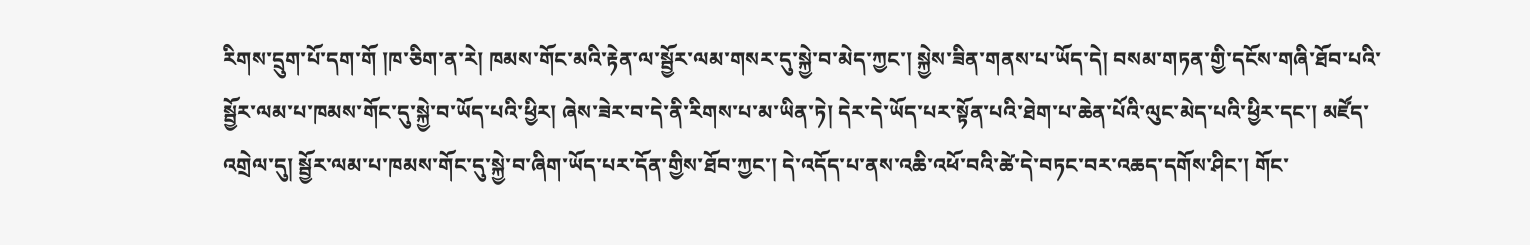རིགས་དྲུག་པོ་དག་གོ །ཁ་ཅིག་ན་རེ། ཁམས་གོང་མའི་རྟེན་ལ་སྦྱོར་ལམ་གསར་དུ་སྐྱེ་བ་མེད་ཀྱང་། སྐྱེས་ཟིན་གནས་པ་ཡོད་དེ། བསམ་གཏན་གྱི་དངོས་གཞི་ཐོབ་པའི་སྦྱོར་ལམ་པ་ཁམས་གོང་དུ་སྐྱེ་བ་ཡོད་པའི་ཕྱིར། ཞེས་ཟེར་བ་དེ་ནི་རིགས་པ་མ་ཡིན་ཏེ། དེར་དེ་ཡོད་པར་སྟོན་པའི་ཐེག་པ་ཆེན་པོའི་ལུང་མེད་པའི་ཕྱིར་དང་། མཛོད་འགྲེལ་དུ། སྦྱོར་ལམ་པ་ཁམས་གོང་དུ་སྐྱེ་བ་ཞིག་ཡོད་པར་དོན་གྱིས་ཐོབ་ཀྱང་། དེ་འདོད་པ་ནས་འཆི་འཕོ་བའི་ཚེ་དེ་བཏང་བར་འཆད་དགོས་ཤིང་། གོང་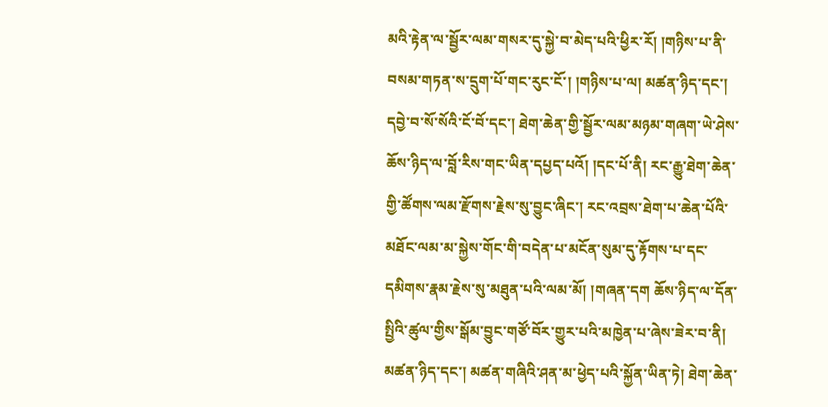མའི་རྟེན་ལ་སྦྱོར་ལམ་གསར་དུ་སྐྱེ་བ་མེད་པའི་ཕྱིར་རོ། །གཉིས་པ་ནི་བསམ་གཏན་ས་དྲུག་པོ་གང་རུང་ངོ་། །གཉིས་པ་ལ། མཚན་ཉིད་དང་། དབྱེ་བ་སོ་སོའི་ངོ་བོ་དང་། ཐེག་ཆེན་གྱི་སྦྱོར་ལམ་མཉམ་གཞག་ཡེ་ཤེས་ཆོས་ཉིད་ལ་བློ་རིས་གང་ཡིན་དཔྱད་པའོ། །དང་པོ་ནི། རང་རྒྱུ་ཐེག་ཆེན་གྱི་ཚོགས་ལམ་རྫོགས་རྗེས་སུ་བྱུང་ཞིང་། རང་འབྲས་ཐེག་པ་ཆེན་པོའི་མཐོང་ལམ་མ་སྐྱེས་གོང་གི་བདེན་པ་མངོན་སུམ་དུ་རྟོགས་པ་དང་དམིགས་རྣམ་རྗེས་སུ་མཐུན་པའི་ལམ་མོ། །གཞན་དག ཆོས་ཉིད་ལ་དོན་སྤྱིའི་ཚུལ་གྱིས་སྒོམ་བྱུང་གཙོ་བོར་གྱུར་པའི་མཁྱེན་པ་ཞེས་ཟེར་བ་ནི། མཚན་ཉིད་དང་། མཚན་གཞིའི་ཤན་མ་ཕྱེད་པའི་སྐྱོན་ཡིན་ཏེ། ཐེག་ཆེན་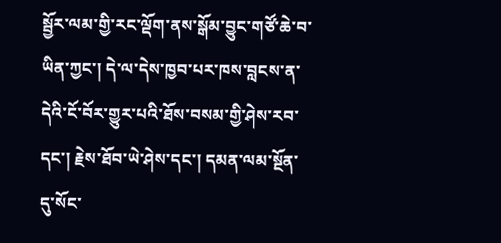སྦྱོར་ལམ་གྱི་རང་ལྡོག་ནས་སྒོམ་བྱུང་གཙོ་ཆེ་བ་ཡིན་ཀྱང་། དེ་ལ་དེས་ཁྱབ་པར་ཁས་བླངས་ན་དེའི་ངོ་བོར་གྱུར་པའི་ཐོས་བསམ་གྱི་ཤེས་རབ་དང་། རྗེས་ཐོབ་ཡེ་ཤེས་དང་། དམན་ལམ་སྔོན་དུ་སོང་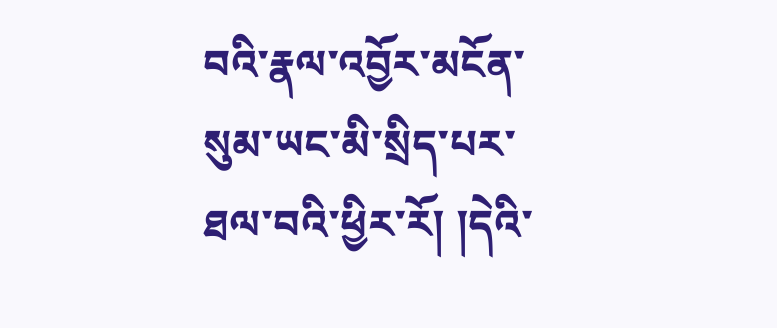བའི་རྣལ་འབྱོར་མངོན་སུམ་ཡང་མི་སྲིད་པར་ཐལ་བའི་ཕྱིར་རོ། །དེའི་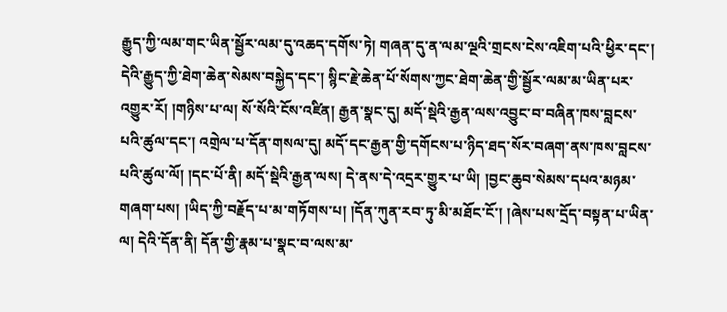རྒྱུད་ཀྱི་ལམ་གང་ཡིན་སྦྱོར་ལམ་དུ་འཆད་དགོས་ཏེ། གཞན་དུ་ན་ལམ་ལྔའི་གྲངས་ངེས་འཇིག་པའི་ཕྱིར་དང་། དེའི་རྒྱུད་ཀྱི་ཐེག་ཆེན་སེམས་བསྐྱེད་དང་། སྙིང་རྗེ་ཆེན་པོ་སོགས་ཀྱང་ཐེག་ཆེན་གྱི་སྦྱོར་ལམ་མ་ཡིན་པར་འགྱུར་རོ། །གཉིས་པ་ལ། སོ་སོའི་ངོས་འཛིན། རྒྱན་སྣང་དུ། མདོ་སྡེའི་རྒྱན་ལས་འབྱུང་བ་བཞིན་ཁས་བླངས་པའི་ཚུལ་དང་། འགྲེལ་པ་དོན་གསལ་དུ། མདོ་དང་རྒྱན་གྱི་དགོངས་པ་ཉིད་ཐད་སོར་བཞག་ནས་ཁས་བླངས་པའི་ཚུལ་ལོ། །དང་པོ་ནི། མདོ་སྡེའི་རྒྱན་ལས། དེ་ནས་དེ་འདྲར་གྱུར་པ་ཡི། །བྱང་ཆུབ་སེམས་དཔའ་མཉམ་གཞག་པས། །ཡིད་ཀྱི་བརྗོད་པ་མ་གཏོགས་པ། །དོན་ཀུན་རབ་ཏུ་མི་མཐོང་ངོ་། །ཞེས་པས་དྲོད་བསྟན་པ་ཡིན་ལ། དེའི་དོན་ནི། དོན་གྱི་རྣམ་པ་སྣང་བ་ལས་མ་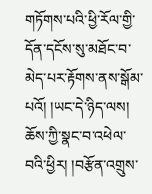གཏོགས་པའི་ཕྱི་རོལ་གྱི་དོན་དངོས་སུ་མཐོང་བ་མེད་པར་རྟོགས་ནས་སྒོམ་པའོ། །ཡང་དེ་ཉིད་ལས། ཆོས་ཀྱི་སྣང་བ་འཕེལ་བའི་ཕྱིར། །བརྩོན་འགྲུས་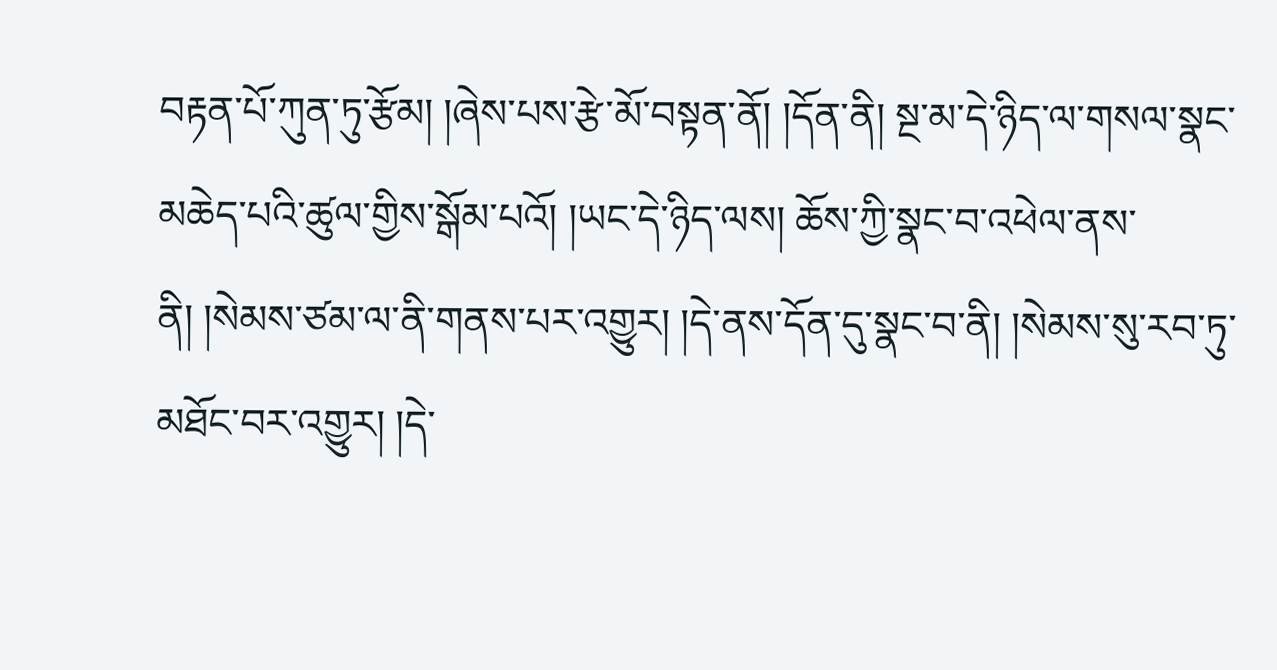བརྟན་པོ་ཀུན་ཏུ་རྩོམ། །ཞེས་པས་རྩེ་མོ་བསྟན་ནོ། །དོན་ནི། སྔ་མ་དེ་ཉིད་ལ་གསལ་སྣང་མཆེད་པའི་ཚུལ་གྱིས་སྒོམ་པའོ། །ཡང་དེ་ཉིད་ལས། ཆོས་ཀྱི་སྣང་བ་འཕེལ་ནས་ནི། །སེམས་ཙམ་ལ་ནི་གནས་པར་འགྱུར། །དེ་ནས་དོན་དུ་སྣང་བ་ནི། །སེམས་སུ་རབ་ཏུ་མཐོང་བར་འགྱུར། །དེ་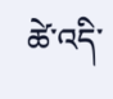ཚེ་འདི་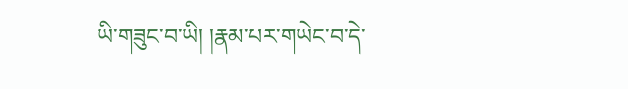ཡི་གཟུང་བ་ཡི། །རྣམ་པར་གཡེང་བ་དེ་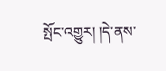སྤོང་འགྱུར། །དེ་ནས་